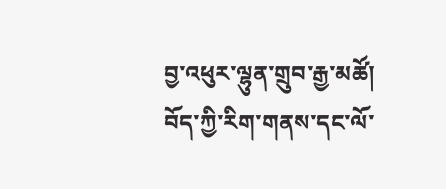བྱ་འཕུར་ལྷུན་གྲུབ་རྒྱ་མཚོ།
བོད་ཀྱི་རིག་གནས་དང་ལོ་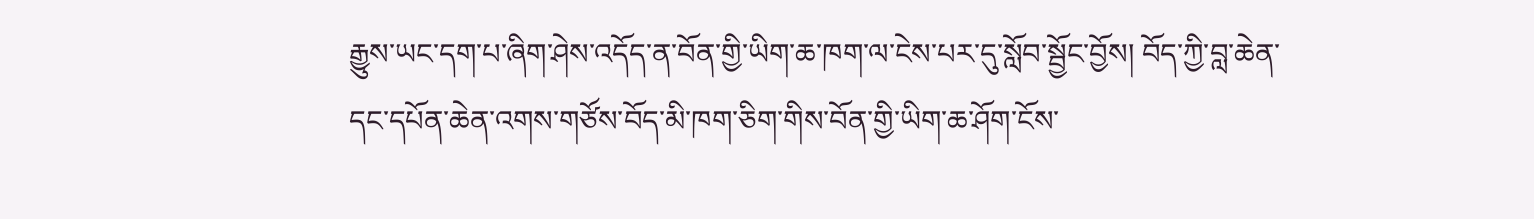རྒྱུས་ཡང་དག་པ་ཞིག་ཤེས་འདོད་ན་བོན་གྱི་ཡིག་ཆ་ཁག་ལ་ངེས་པར་དུ་སློབ་སྦྱོང་བྱོས། བོད་ཀྱི་བླ་ཆེན་དང་དཔོན་ཆེན་འགས་གཙོས་བོད་མི་ཁག་ཅིག་གིས་བོན་གྱི་ཡིག་ཆ་ཤོག་ངོས་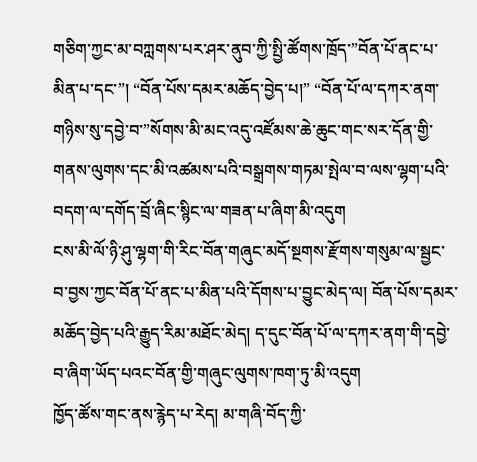གཅིག་ཀྱང་མ་བཀླགས་པར་ཤར་ནུབ་ཀྱི་སྤྱི་ཚོགས་ཁྲོད་”བོན་པོ་ནང་པ་མིན་པ་དང་”། “བོན་པོས་དམར་མཆོད་བྱེད་པ།” “བོན་པོ་ལ་དཀར་ནག་གཉིས་སུ་དབྱེ་བ་”སོགས་མི་མང་འདུ་འཛོམས་ཆེ་ཆུང་གང་སར་དོན་གྱི་གནས་ལུགས་དང་མི་འཚམས་པའི་བསྒྲགས་གཏམ་སྤེལ་བ་ལས་ལྷག་པའི་བདག་ལ་དགོད་བྲོ་ཞིང་སྙིང་ལ་གཟན་པ་ཞིག་མི་འདུག
ངས་མི་ལོ་ཉི་ཤུ་ལྷག་གི་རིང་བོན་གཞུང་མདོ་སྔགས་རྫོགས་གསུམ་ལ་སྦྱང་བ་བྱས་ཀྱང་བོན་པོ་ནང་པ་མིན་པའི་དོགས་པ་བྱུང་མེད་ལ། བོན་པོས་དམར་མཆོད་བྱེད་པའི་རྒྱུད་རིམ་མཐོང་མེད། ད་དུང་བོན་པོ་ལ་དཀར་ནག་གི་དབྱེ་བ་ཞིག་ཡོད་པའང་བོན་གྱི་གཞུང་ལུགས་ཁག་ཏུ་མི་འདུག
ཁྱོད་ཚོས་གང་ནས་རྙེད་པ་རེད། མ་གཞི་བོད་ཀྱི་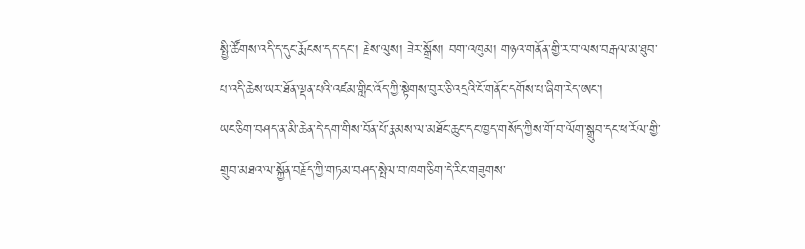སྤྱི་ཚོགས་འདི་ད་དུང་རྨོངས་དད་དང་། རྗེས་ལུས། ཟེར་སྒྲོས། བག་འཁུམ། གཉའ་གནོན་གྱི་ར་བ་ལས་བརྒལ་མ་ཐུབ་པ་འདི་ཆེས་ཡར་ཐོན་ལྡན་པའི་འཛམ་གླིང་འོད་ཀྱི་སྟེགས་བུར་ཅི་འདྲའི་ངོ་གནོང་དགོས་པ་ཞིག་རེད་ཨང་།
ཡང་ཅིག་བཤད་ན་མི་ཆེན་དེ་དག་གིས་བོན་པོ་རྣམས་ལ་མཐོང་ཆུང་དང་ཁྱད་གསོད་ཀྱིས་གོ་བ་ལོག་སྒྲུབ་དང་ཕ་རོལ་གྱི་གྲུབ་མཐའ་ལ་སྐྱོན་བརྗོད་ཀྱི་གཏམ་བཤད་སྤེལ་བ་ཁག་ཅིག་དེ་རིང་གཟུགས་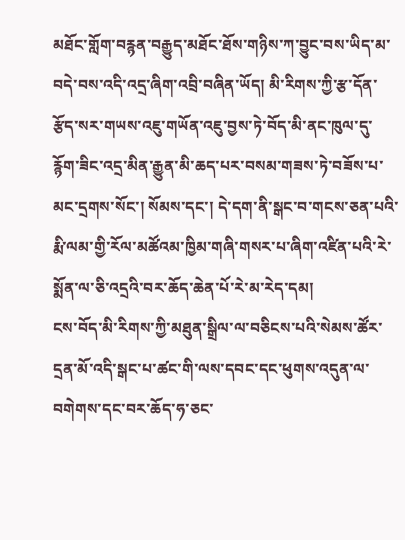མཐོང་གློག་བརྙན་བརྒྱུད་མཐོང་ཐོས་གཉིས་ཀ་བྱུང་བས་ཡིད་མ་བདེ་བས་འདི་འདྲ་ཞིག་འབྲི་བཞིན་ཡོད། མི་རིགས་ཀྱི་རྩ་དོན་རྩོད་སར་གཡས་འཇུ་གཡོན་འཇུ་བྱས་ཏེ་བོད་མི་ནང་ཁུལ་དུ་རྙོག་ཟིང་འདྲ་མིན་རྒྱུན་མི་ཆད་པར་བསམ་གཟས་ཏེ་བཟོས་པ་མང་དྲགས་སོང་། སོམས་དང་། དེ་དག་ནི་སྒང་བ་གངས་ཅན་པའི་རྨི་ལམ་གྱི་རོལ་མཚོའམ་ཁྱིམ་གཞི་གསར་པ་ཞིག་འཛིན་པའི་རེ་སྨོན་ལ་ཅི་འདྲའི་བར་ཆོད་ཆེན་པོ་རེ་མ་རེད་དམ།
ངས་བོད་མི་རིགས་ཀྱི་མཐུན་སྒྲིལ་ལ་བཅིངས་པའི་སེམས་ཚོར་དྲན་མོ་འདི་སྒང་པ་ཚང་གི་ལས་དབང་དང་ཕུགས་འདུན་ལ་བགེགས་དང་བར་ཆོད་ཧ་ཅང་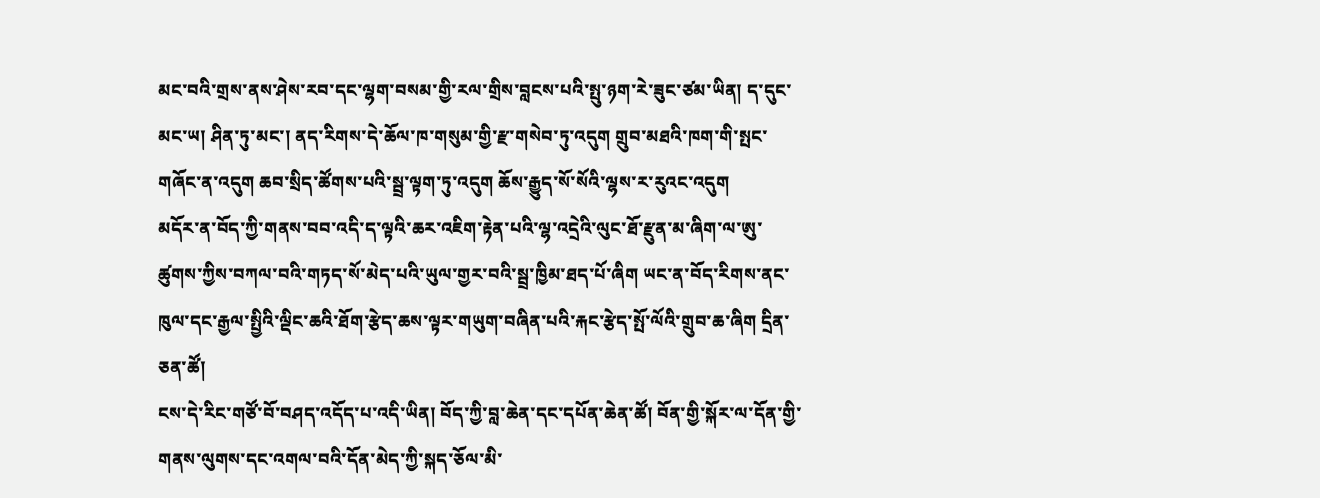མང་བའི་གྲས་ནས་ཤེས་རབ་དང་ལྷག་བསམ་གྱི་རལ་གྲིས་བླངས་པའི་སྤུ་ཉག་རེ་ཟུང་ཙམ་ཡིན། ད་དུང་མང་ཡ། ཤིན་ཏུ་མང་། ནད་རིགས་དེ་ཆོལ་ཁ་གསུམ་གྱི་རྫ་གསེབ་ཏུ་འདུག གྲུབ་མཐའི་ཁག་གི་སྤང་གཞོང་ན་འདུག ཆབ་སྲིད་ཚོགས་པའི་སྦྲ་ལྟག་ཏུ་འདུག ཆོས་རྒྱུད་སོ་སོའི་ལྷས་ར་རུའང་འདུག
མདོར་ན་བོད་ཀྱི་གནས་བབ་འདི་ད་ལྟའི་ཆར་འཇིག་རྟེན་པའི་ལྷ་འདྲེའི་ལུང་ཐོ་རྫུན་མ་ཞིག་ལ་ཨུ་ཚུགས་ཀྱིས་བཀལ་བའི་གཏད་སོ་མེད་པའི་ཡུལ་གྱར་བའི་སྦྲ་ཁྱིམ་ཐད་པོ་ཞིག ཡང་ན་བོད་རིགས་ནང་ཁུལ་དང་རྒྱལ་སྤྱིའི་ལྡིང་ཆའི་ཐོག་རྩེད་ཆས་ལྟར་གཡུག་བཞིན་པའི་རྐང་རྩེད་སྤོ་ལོའི་གྲུབ་ཆ་ཞིག དྲིན་ཅན་ཚོ།
ངས་དེ་རིང་གཙོ་བོ་བཤད་འདོད་པ་འདི་ཡིན། བོད་ཀྱི་བླ་ཆེན་དང་དཔོན་ཆེན་ཚོ། བོན་གྱི་སྐོར་ལ་དོན་གྱི་གནས་ལུགས་དང་འགལ་བའི་དོན་མེད་ཀྱི་སྐད་ཅོལ་མི་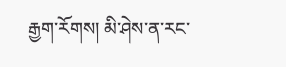རྒྱག་རོགས། མི་ཤེས་ན་རང་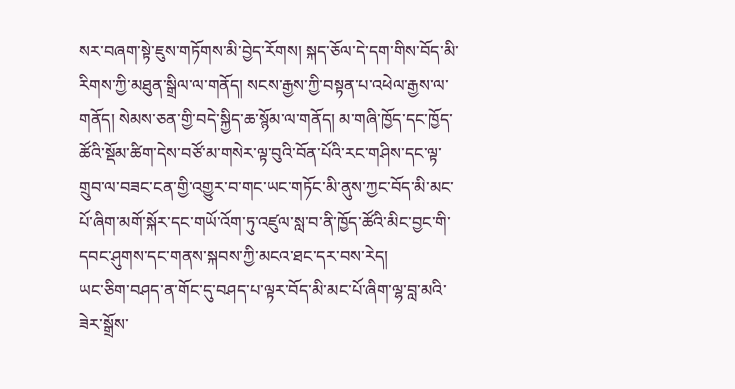སར་བཞག་སྟེ་ཇུས་གཏོགས་མི་བྱེད་རོགས། སྐད་ཅོལ་དེ་དག་གིས་བོད་མི་རིགས་ཀྱི་མཐུན་སྒྲིལ་ལ་གནོད། སངས་རྒྱས་ཀྱི་བསྟན་པ་འཕེལ་རྒྱས་ལ་གནོད། སེམས་ཅན་གྱི་བདེ་སྐྱིད་ཆ་སྙོམ་ལ་གནོད། མ་གཞི་ཁྱོད་དང་ཁྱོད་ཚོའི་སྡོམ་ཚིག་དེས་བཙོ་མ་གསེར་ལྟ་བུའི་བོན་པོའི་རང་གཤིས་དང་ལྟ་གྲུབ་ལ་བཟང་ངན་གྱི་འགྱུར་བ་གང་ཡང་གཏོང་མི་ནུས་ཀྱང་བོད་མི་མང་པོ་ཞིག་མགོ་སྐོར་དང་གཡོ་འོག་ཏུ་འཛུལ་སླ་བ་ནི་ཁྱོད་ཚོའི་མིང་བྱང་གི་དབང་ཤུགས་དང་གནས་སྐབས་ཀྱི་མངའ་ཐང་དར་བས་རེད།
ཡང་ཅིག་བཤད་ན་གོང་དུ་བཤད་པ་ལྟར་བོད་མི་མང་པོ་ཞིག་ལྷ་བླ་མའི་ཟེར་སྒྲོས་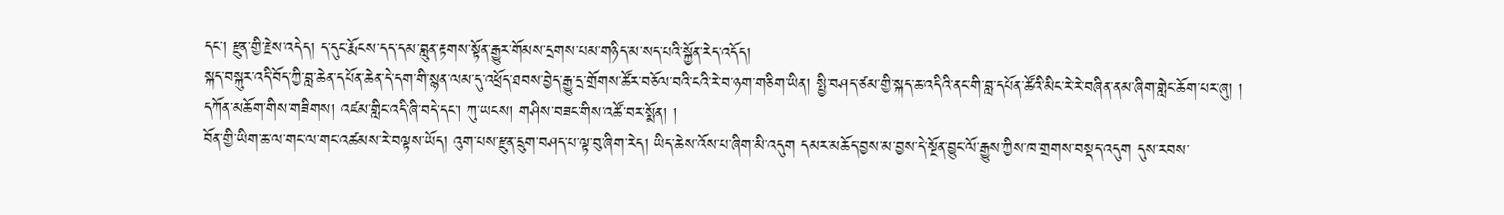དང་། རྫུན་གྱི་རྗེས་འདེད། ད་དུང་རྨོངས་དད་དམ་བླུན་རྟགས་སྟོན་རྒྱུར་གོམས་དྲགས་པམ་གཉིད་མ་སད་པའི་སྐྱོན་རེད་འདོད།
སྐད་བསྐུར་འདི་བོད་ཀྱི་བླ་ཆེན་དཔོན་ཆེན་དེ་དག་གི་སྙན་ལམ་དུ་འཕྲོད་ཐབས་བྱེད་རྒྱུ་དྲ་གྲོགས་ཚོར་བཅོལ་བའི་ངའི་རེ་བ་ཉག་གཅིག་ཡིན། སྤྱི་བཤད་ཙམ་གྱི་སྐད་ཆ་འདིའི་ནང་གི་བླ་དཔོན་ཚོའི་མིང་རེ་རེ་བཞིན་ནམ་ཞིག་གླེང་ཆོག་པར་ཞུ། །
དཀོན་མཆོག་གིས་གཟིགས། འཛམ་གླིང་འདི་ཞི་བདེ་དང་། ཀུ་ཡངས། གཤིས་བཟང་གིས་འཚོ་བར་སྨོན། །
བོན་གྱི་ཡིག་ཆ་ལ་གང་ལ་གང་འཚམས་རེ་བལྟས་ཡོད། འུག་པས་རྫུན་དྲུག་བཤད་པ་ལྟ་བུ་ཞིག་རེད། ཡིད་ཆེས་འོས་པ་ཞིག་མི་འདུག དམར་མཆོད་བྱས་མ་བྱས་དེ་སྔོན་བྱུང་ལོ་རྒྱུས་ཀྱིས་ཁ་གྲགས་བསྡད་འདུག དུས་རབས་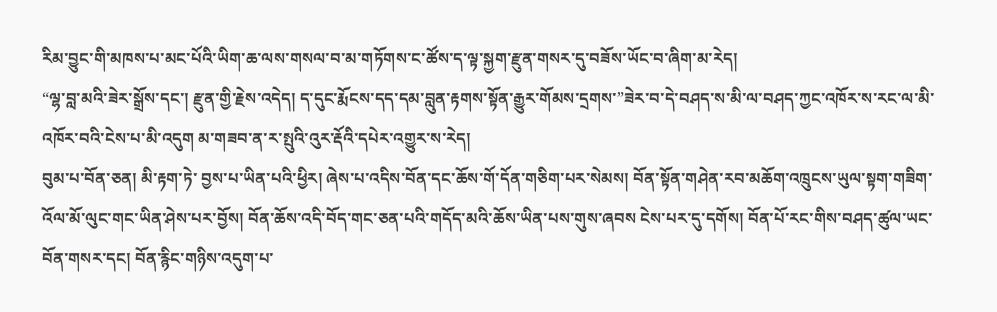རིམ་བྱུང་གི་མཁས་པ་མང་པོའི་ཡིག་ཆ་ལས་གསལ་བ་མ་གཏོགས་ང་ཚོས་ད་ལྟ་སྐྱག་རྫུན་གསར་དུ་བཟོས་ཡོང་བ་ཞིག་མ་རེད།
“ལྷ་བླ་མའི་ཟེར་སྒྲོས་དང་། རྫུན་གྱི་རྗེས་འདེད། ད་དུང་རྨོངས་དད་དམ་བླུན་རྟགས་སྟོན་རྒྱུར་གོམས་དྲགས་”ཟེར་བ་དེ་བཤད་ས་མི་ལ་བཤད་ཀྱང་འཁོར་ས་རང་ལ་མི་འཁོར་བའི་ངེས་པ་མི་འདུག མ་གཟབ་ན་ར་སྤུའི་འུར་རྡོའི་དཔེར་འགྱུར་ས་རེད།
བུམ་པ་བོན་ཅན། མི་རྟག་ཏེ་ བྱས་པ་ཡིན་པའི་ཕྱིར། ཞེས་པ་འདིས་བོན་དང་ཆོས་གོ་དོན་གཅིག་པར་སེམས། བོན་སྟོན་གཤེན་རབ་མཆོག་འཁྲུངས་ཡུལ་སྟག་གཟིག་འོལ་མོ་ལུང་གང་ཡིན་ཤེས་པར་བྱོས། བོན་ཆོས་འདི་བོད་གང་ཅན་པའི་གདོད་མའི་ཆོས་ཡིན་པས་གུས་ཞབས ངེས་པར་དུ་དགོས། བོན་པོ་རང་གིས་བཤད་ཚུལ་ཡང་བོན་གསར་དང། བོན་རྙིང་གཉིས་འདུག་པ་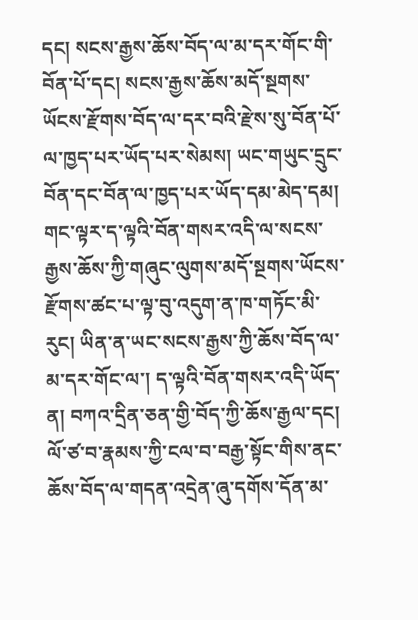དང། སངས་རྒྱས་ཆོས་བོད་ལ་མ་དར་གོང་གི་བོན་པོ་དང། སངས་རྒྱས་ཆོས་མདོ་སྔགས་ཡོངས་རྫོགས་བོད་ལ་དར་བའི་རྫེས་སུ་བོན་པོ་ལ་ཁྱད་པར་ཡོད་པར་སེམས། ཡང་གཡུང་དྲུང་བོན་དང་བོན་ལ་ཁྱད་པར་ཡོད་དམ་མེད་དམ། གང་ལྟར་ད་ལྟའི་བོན་གསར་འདི་ལ་སངས་རྒྱས་ཆོས་ཀྱི་གཞུང་ལུགས་མདོ་སྔགས་ཡོངས་རྫོགས་ཚང་པ་ལྟ་བུ་འདུག་ན་ཁ་གཏོང་མི་རུང། ཡིན་ན་ཡང་སངས་རྒྱས་ཀྱི་ཆོས་བོད་ལ་མ་དར་གོང་ལ་། ད་ལྟའི་བོན་གསར་འདི་ཡོད་ན། བཀའ་དྲིན་ཅན་གྱི་བོད་ཀྱི་ཆོས་རྒྱལ་དང། ལོ་ཙ་བ་རྣམས་ཀྱི་ངལ་བ་བརྒྱ་སྟོང་གིས་ནང་ཆོས་བོད་ལ་གདན་འདྲེན་ཞུ་དགོས་དོན་མ་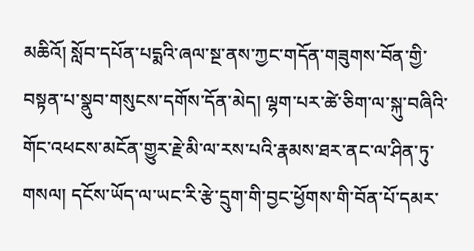མཆིའོ། སློབ་དཔོན་པདྨའི་ཞལ་སྔ་ནས་ཀྱང་གདོན་གཟུགས་བོན་གྱི་བསྟན་པ་སྣུབ་གསུངས་དགོས་དོན་མེད། ལྷག་པར་ཚེ་ཅིག་ལ་སྐུ་བཞིའི་གོང་འཕངས་མངོན་གྱུར་རྗེ་མི་ལ་རས་པའི་རྣམས་ཐར་ནང་ལ་ཤིན་ཏུ་གསལ། དངོས་ཡོད་ལ་ཡང་རི་རྩེ་དྲུག་གི་བྱང་ཕྱོགས་གི་བོན་པོ་དམར་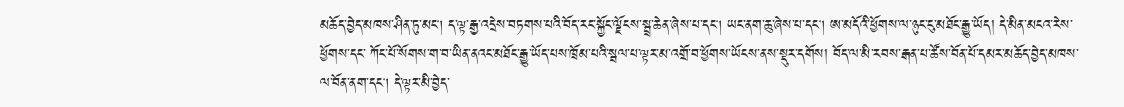མཆོད་བྱེད་མཁས་ཤིན་ཏུ་མང། ད་ལྟ་རྒྱ་འདྲེས་བཏགས་པའི་བོད་རང་སྐྱོང་ལྗོངས་སྦྲ་ཆེན་ཞེས་པ་དང། ཡང་ནག་ཆུ་ཞེས་པ་དང། ཨ་མདོའི་ཕྱོགས་ལ་ཉུང་ངུ་མཐོང་རྒྱུ་ཡོད། དེ་མིན་མངའ་རེས་ཕྱོགས་དང་ ཀོང་པོ་སོགས་ག་བ་ཡིན་ནའང་མཐོང་རྒྱུ་ཡོད་པས་ཁྲོམ་པའི་སྦལ་པ་ལྟར་མ་འགྲོ་བ་ཕྱོགས་ཡོངས་ནས་སྡུར་དགོས། བོད་ལ་མི་རབས་རྒན་པ་ཚོས་བོན་པོ་དམར་མཆོད་བྱེད་མཁས་ལ་བོན་ནག་དང། དེ་ལྟར་མི་བྱེད་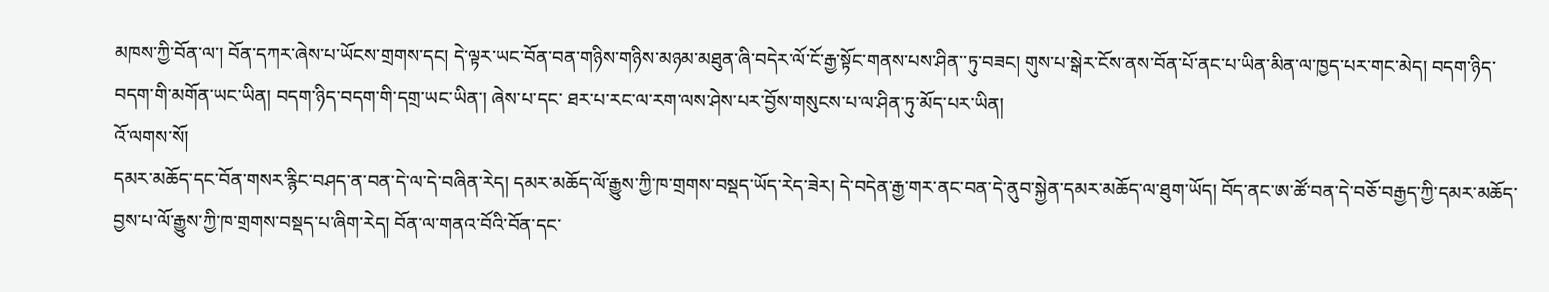མཁས་ཀྱི་བོན་ལ་། བོན་དཀར་ཞེས་པ་ཡོངས་གྲགས་དང། དེ་ལྟར་ཡང་བོན་བན་གཉིས་གཉིས་མཉམ་མཐུན་ཞི་བདེར་ལོ་ངོ་རྒྱ་སྟོང་གནས་པས་ཤིན་་ཏུ་བཟང། གུས་པ་སྒེར་ངོས་ནས་བོན་པོ་ནང་པ་ཡིན་མིན་ལ་ཁྱད་པར་གང་མེད། བདག་ཉིད་བདག་གི་མགོན་ཡང་ཡིན། བདག་ཉིད་བདག་གི་དགྲ་ཡང་ཡིན་། ཞེས་པ་དང་ ཐར་པ་རང་ལ་རག་ལས་ཤེས་པར་བྱོས་གསུངས་པ་ལ་ཤིན་ཏུ་མོད་པར་ཡིན།
འོ་ལགས་སོ།
དམར་མཆོད་དང་བོན་གསར་རྙིང་བཤད་ན་བན་དེ་ལ་དེ་བཞིན་རེད། དམར་མཆོད་ལོ་རྒྱུས་ཀྱི་ཁ་གྲགས་བསྡད་ཡོད་རེད་ཟེར། དེ་བདེན་རྒྱ་གར་ནང་བན་དེ་ནུབ་སྐྱེན་དམར་མཆོད་ལ་ཐུག་ཡོད། བོད་ནང་ཨ་ཚོ་བན་དེ་བཅོ་བརྒྱད་ཀྱི་དམར་མཆོད་བྱས་པ་ལོ་རྒྱུས་ཀྱི་ཁ་གྲགས་བསྡད་པ་ཞིག་རེད། བོན་ལ་གནའ་བོའི་བོན་དང་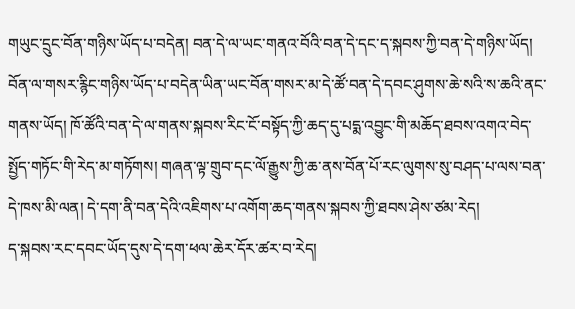གཡུང་དྲུང་བོན་གཉིས་ཡོད་པ་བདེན། བན་དེ་ལ་ཡང་གནའ་བོའི་བན་དེ་དང་ད་སྐབས་ཀྱི་བན་དེ་གཉིས་ཡོད།
བོན་ལ་གསར་རྙིང་གཉིས་ཡོད་པ་བདེན་ཡིན་ཡང་བོན་གསར་མ་དེ་ཚོ་བན་དེ་དབང་ཤུགས་ཆེ་སའི་ས་ཆའི་ནང་གནས་ཡོད། ཁོ་ཚོའི་བན་དེ་ལ་གནས་སྐབས་རིང་ངོ་བསྟོད་ཀྱི་ཆད་དུ་པདྨ་འབྱུང་གི་མཆོད་ཐབས་འགའ་བེད་སྤྱོད་གཏོང་གི་རེད་མ་གཏོགས། གཞན་ལྟ་གྲུབ་དང་ལོ་རྒྱུས་ཀྱི་ཆ་ནས་བོན་པོ་རང་ལུགས་སུ་བཤད་པ་ལས་བན་དེ་ཁས་མི་ལན། དེ་དག་ནི་བན་དེའི་འཇིགས་པ་འགོག་ཆད་གནས་སྐབས་ཀྱི་ཐབས་ཤེས་ཙམ་རེད།
ད་སྐབས་རང་དབང་ཡོད་དུས་དེ་དག་ཕལ་ཆེར་དོར་ཚར་བ་རེད།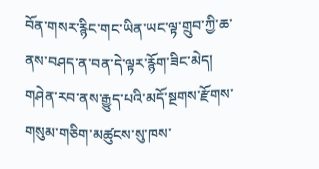བོན་གསར་རྙིང་གང་ཡིན་ཡང་ལྟ་གྲུབ་ཀྱི་ཆ་ནས་བཤད་ན་བན་དེ་ལྟར་རྙོག་ཟིང་མེད། གཤེན་རབ་ནས་རྒྱུད་པའི་མདོ་སྔགས་རྫོགས་གསུམ་གཅིག་མཚུངས་སུ་ཁས་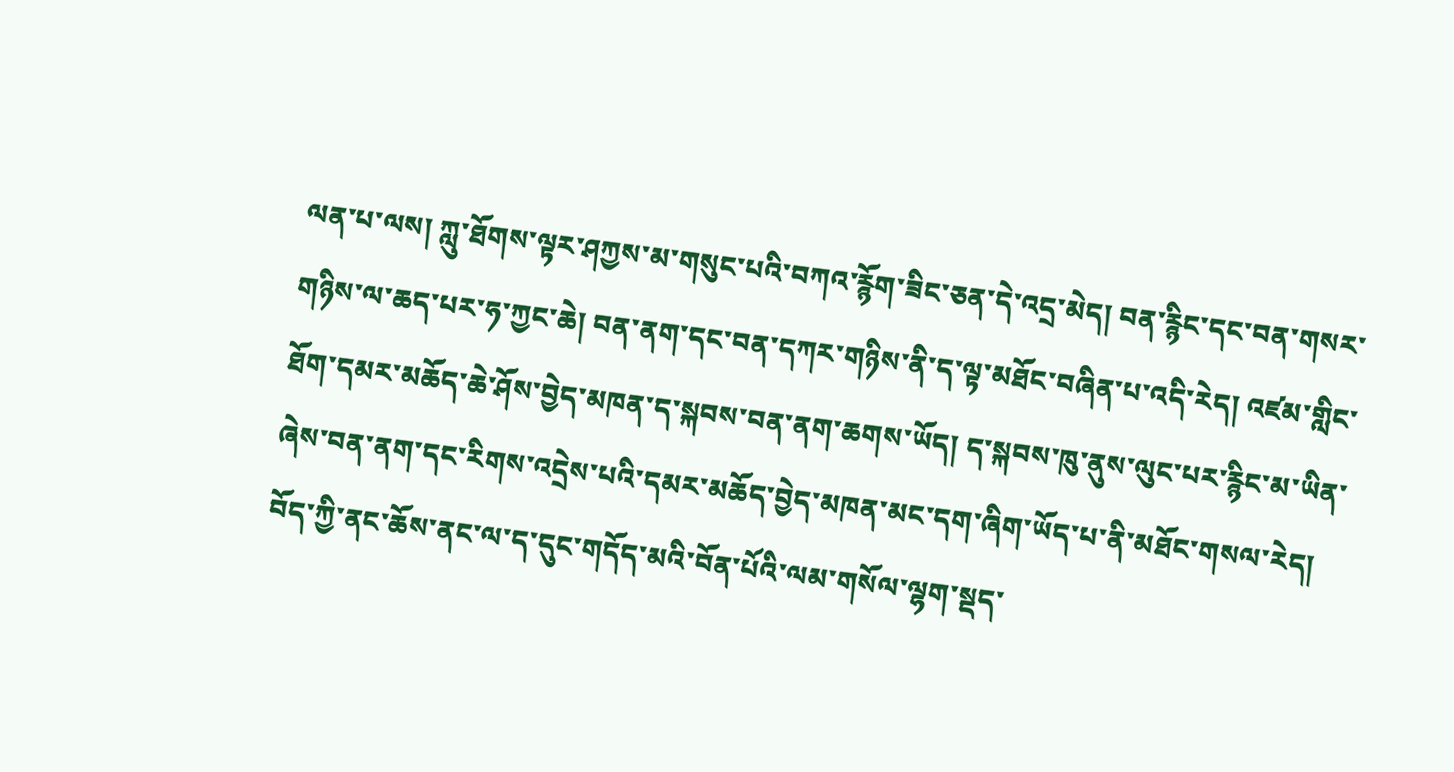ལན་པ་ལས། ཀླུ་ཐོགས་ལྟར་ཤཀྱས་མ་གསུང་པའི་བཀའ་རྙོག་ཟིང་ཅན་དེ་འདྲ་མེད། བན་རྙིང་དང་བན་གསར་གཉིས་ལ་ཆད་པར་ཧ་ཀྱང་ཆེ། བན་ནག་དང་བན་དཀར་གཉིས་ནི་ད་ལྟ་མཐོང་བཞིན་པ་འདི་རེད། འཛམ་གླིང་ཐོག་དམར་མཆོད་ཆེ་ཤོས་བྱེད་མཁན་ད་སྐབས་བན་ནག་ཆགས་ཡོད། ད་སྐབས་ཁུ་ནུས་ལུང་པར་རྙིང་མ་ཡིན་ཞེས་བན་ནག་དང་རིགས་འདྲེས་པའི་དམར་མཆོད་བྱེད་མཁན་མང་དག་ཞིག་ཡོད་པ་ནི་མཐོང་གསལ་རེད།
བོད་ཀྱི་ནང་ཆོས་ནང་ལ་ད་དུང་གདོད་མའི་བོན་པོའི་ལམ་གསོལ་ལྷག་སྡད་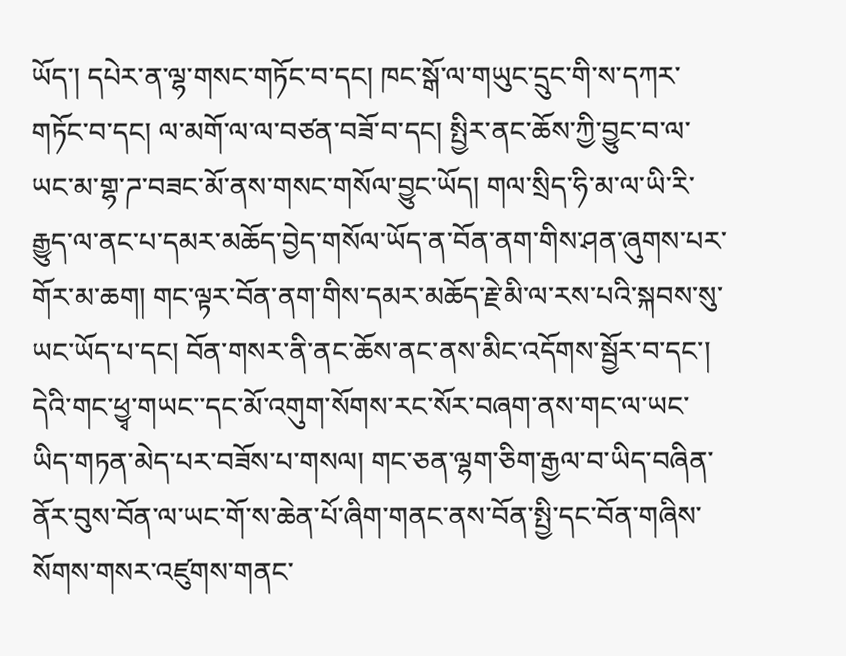ཡོད་། དཔེར་ན་ལྷ་གསང་གཏོང་བ་དང། ཁང་སྒོ་ལ་གཡུང་དྲུང་གི་ས་དཀར་གཏོང་བ་དང། ལ་མགོ་ལ་ལ་བཙན་བཟོ་བ་དང། སྤྱིར་ནང་ཆོས་ཀྱི་བྱུང་བ་ལ་ཡང་མ་གྷ་ཌ་བཟང་མོ་ནས་གསང་གསོལ་བྱུང་ཡོད། གལ་སྲིད་ཧི་མ་ལ་ཡི་རི་རྒྱུད་ལ་ནང་པ་དམར་མཆོད་བྱེད་གསོལ་ཡོད་ན་བོན་ནག་གིས་ཤན་ཞུགས་པར་གོར་མ་ཆག། གང་ལྟར་བོན་ནག་གིས་དམར་མཆོད་རྗེ་མི་ལ་རས་པའི་སྐབས་སུ་ཡང་ཡོད་པ་དང། བོན་གསར་ནི་ནང་ཆོས་ནང་ནས་མིང་འདོགས་སྦྱོར་བ་དང་། དེའི་གང་ཕྱྭ་གཡང་་དང་མོ་འགུག་སོགས་རང་སོར་བཞག་ནས་གང་ལ་ཡང་ཡིད་གཏན་མེད་པར་བཟོས་པ་གསལ། གང་ཅན་ལྷག་ཅིག་རྒྱལ་བ་ཡིད་བཞིན་ནོར་བུས་བོན་ལ་ཡང་གོ་ས་ཆེན་པོ་ཞིག་གནང་ནས་བོན་སྤྱི་དང་བོན་གཞིས་སོགས་གསར་འཛུགས་གནང་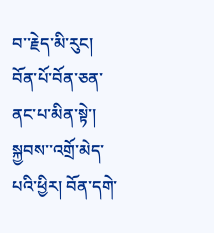བ་་རྗེད་མི་རུང། བོན་པོ་བོན་ཅན་ ནང་པ་མིན་སྟེ་། སྐྱབས་་འགྲོ་མེད་པའི་ཕྱིར། བོན་དགེ་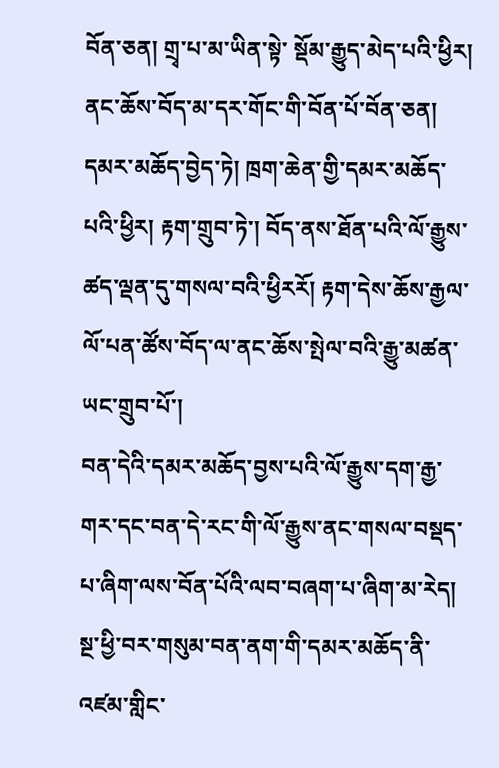བོན་ཅན། གྲྭ་པ་མ་ཡིན་སྟེ་ སྡོམ་རྒྱུད་མེད་པའི་ཕྱིར། ནང་ཆོས་བོད་མ་དར་གོང་གི་བོན་པོ་བོན་ཅན། དམར་མཆོད་བྱེད་ཏེ། ཁྲག་ཆེན་གྱི་དམར་མཆོད་པའི་ཕྱིར། རྟག་གྲུབ་ཏེ་། བོད་ནས་ཐོན་པའི་ལོ་རྒྱུས་ཚད་ལྡན་དུ་གསལ་བའི་ཕྱིརརོ། རྟག་དེས་ཆོས་རྒྱལ་ལོ་པན་ཚོས་བོད་ལ་ནང་ཆོས་སྤེལ་བའི་རྒྱུ་མཚན་ཡང་གྲུབ་པོ་།
བན་དེའི་དམར་མཆོད་བྱས་པའི་ལོ་རྒྱུས་དག་རྒྱ་གར་དང་བན་དེ་རང་གི་ལོ་རྒྱུས་ནང་གསལ་བསྡད་པ་ཞིག་ལས་བོན་པོའི་ལབ་བཞག་པ་ཞིག་མ་རེད། སྔ་ཕྱི་བར་གསུམ་བན་ནག་གི་དམར་མཆོད་ནི་འཛམ་གླིང་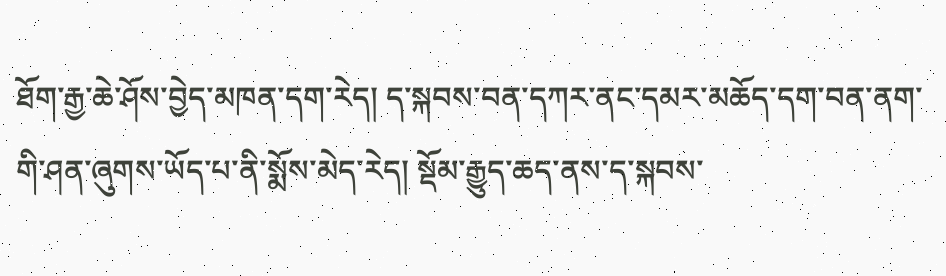ཐོག་རྒྱ་ཆེ་ཤོས་བྱེད་མཁན་དག་རེད། ད་སྐབས་བན་དཀར་ནང་དམར་མཆོད་དག་བན་ནག་གི་ཤན་ཞུགས་ཡོད་པ་ནི་སྨོས་མེད་རེད། སྡོམ་རྒྱུད་ཆད་ནས་ད་སྐབས་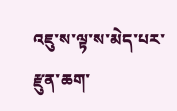འཇུ་ས་ལྟ་ས་མེད་པར་རྫུན་ཆག་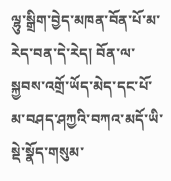ལྷུ་སྒྲིག་བྱེད་མཁན་བོན་པོ་མ་རེད་བན་དེ་རེད། བོན་ལ་སྐྱབས་འགྲོ་ཡོད་མེད་དང་པོ་མ་བཤད་ཤཀྱའི་བཀའ་མདོ་ཡི་སྡེ་སྣོད་གསུམ་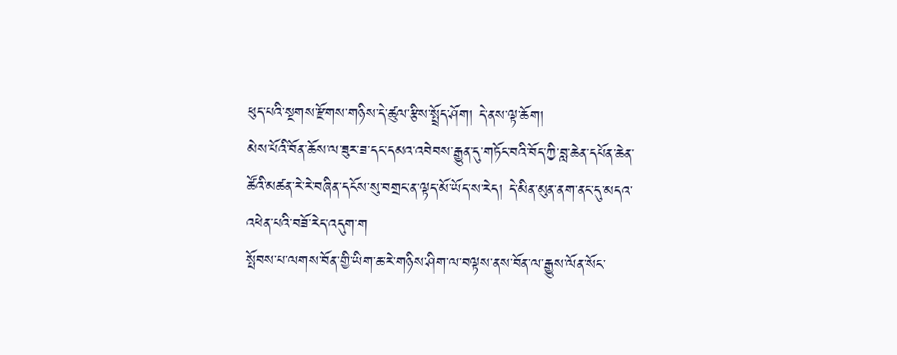ཕུད་པའི་སྔགས་རྫོགས་གཉིས་དེ་ཚུལ་རྩིས་སྤྲོད་ཤོག། དེ་ནས་ལྟ་ཆོག།
མེས་པོའི་བོན་ཆོས་ལ་ཟུར་ཟ་དང་དམའ་འབེབས་རྒྱུན་དུ་གཏོང་བའི་བོད་ཀྱི་བླ་ཆེན་དཔོན་ཆེན་ཚོའི་མཚན་རེ་རེ་བཞིན་དངོས་སུ་བགྲང་ན་ལྟད་མོ་ཡོད་ས་རེད། དེ་མིན་མུན་ནག་ནང་དུ་མདའ་འཕེན་པའི་བཟོ་རེད་འདུག་ག
སྤོབས་པ་ལགས་བོན་གྱི་ཡིག་ཆ་རེ་གཉིས་ཤིག་ལ་བལྟས་ནས་བོན་ལ་རྒྱུས་ལོན་སོང་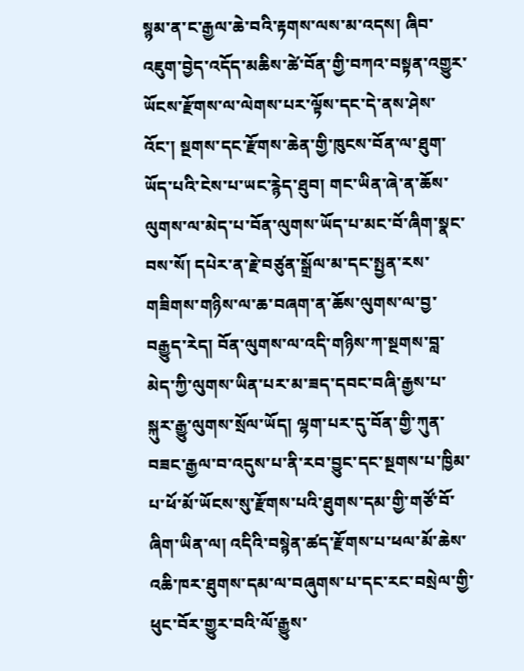སྙམ་ན་ང་རྒྱལ་ཆེ་བའི་རྟགས་ལས་མ་འདས། ཞིབ་འཇུག་བྱེད་འདོད་མཆིས་ཚེ་བོན་གྱི་བཀའ་བསྟན་འགྱུར་ཡོངས་རྫོགས་ལ་ལེགས་པར་ལྟོས་དང་དེ་ནས་ཤེས་འོང་། སྔགས་དང་རྫོགས་ཆེན་གྱི་ཁུངས་བོན་ལ་ཐུག་ཡོད་པའི་ངེས་པ་ཡང་རྙེད་ཐུབ། གང་ཡིན་ཞེ་ན་ཆོས་ལུགས་ལ་མེད་པ་བོན་ལུགས་ཡོད་པ་མང་བོ་ཞིག་སྣང་བས་སོ། དཔེར་ན་རྗེ་བཙུན་སྒྲོལ་མ་དང་སྤྱན་རས་གཟིགས་གཉིས་ལ་ཆ་བཞག་ན་ཆོས་ལུགས་ལ་བྱ་བརྒྱུད་རེད། བོན་ལུགས་ལ་འདི་གཉིས་ཀ་སྔགས་བླ་མེད་ཀྱི་ལུགས་ཡིན་པར་མ་ཟད་དབང་བཞི་རྒྱས་པ་སྐུར་རྒྱུ་ལུགས་སྲོལ་ཡོད། ལྷག་པར་དུ་བོན་གྱི་ཀུན་བཟང་རྒྱལ་བ་འདུས་པ་ནི་རབ་བྱུང་དང་སྔགས་པ་ཁྱིམ་པ་ཕོ་མོ་ཡོངས་སུ་རྫོགས་པའི་ཐུགས་དམ་གྱི་གཙོ་བོ་ཞིག་ཡིན་ལ། འདིའི་བསྙེན་ཚད་རྫོགས་པ་ཕལ་མོ་ཆེས་འཆི་ཁར་ཐུགས་དམ་ལ་བཞུགས་པ་དང་རང་བསྲེལ་གྱི་ཕུང་བོར་གྱུར་བའི་ལོ་རྒྱུས་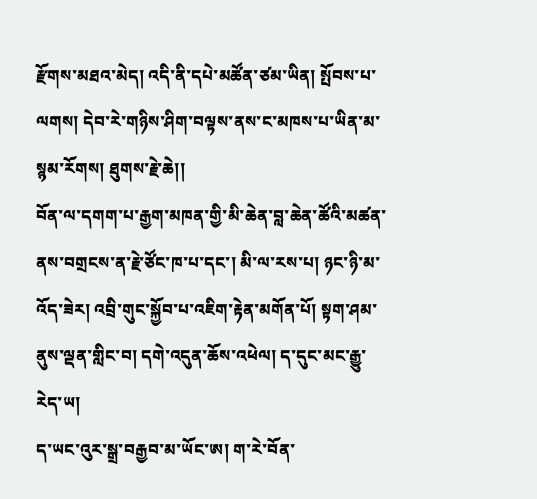རྫོགས་མཐའ་མེད། འདི་ནི་དཔེ་མཚོན་ཙམ་ཡིན། སྤོབས་པ་ལགས། དེབ་རེ་གཉིས་ཤིག་བལྟས་ནས་ང་མཁས་པ་ཡིན་མ་སྙམ་རོགས། ཐུགས་རྗེ་ཆེ།།
བོན་ལ་དགག་པ་རྒྱག་མཁན་གྱི་མི་ཆེན་བླ་ཆེན་ཚོའི་མཚན་ནས་བགྲངས་ན་རྗེ་ཙོང་ཁ་པ་དང་། མི་ལ་རས་པ། ཉང་ཉི་མ་འོད་ཟེར། འབྲི་གུང་སྐྱོབ་པ་འཇིག་རྟེན་མགོན་པོ། སྟག་ཤམ་ནུས་ལྡན་གླིང་བ། དགེ་འདུན་ཆོས་འཕེལ། ད་དུང་མང་རྒྱུ་རེད་ཡ།
ད་ཡང་འུར་སྒྲ་བརྒྱབ་མ་ཡོང་ཨ། ག་རེ་བོན་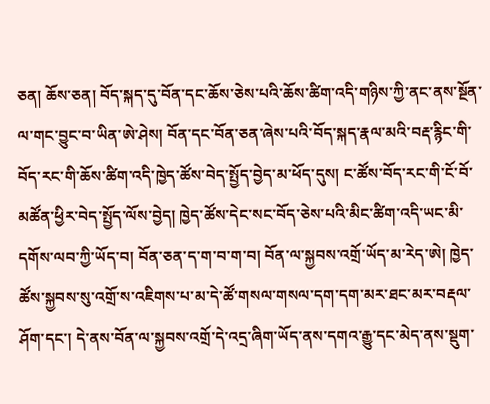ཅན། ཆོས་ཅན། བོད་སྐད་དུ་བོན་དང་ཆོས་ཅེས་པའི་ཆོས་ཚིག་འདི་གཉིས་ཀྱི་ནང་ནས་སྔོན་ལ་གང་བྱུང་བ་ཡིན་ཨེ་ཤེས། བོན་དང་བོན་ཅན་ཞེས་པའི་བོད་སྐད་རྣལ་མའི་བརྡ་རྙིང་གི་བོད་རང་གི་ཆོས་ཚིག་འདི་ཁྱེད་ཚོས་བེད་སྤྱོད་བྱེད་མ་ཕོད་དུས། ང་ཚོས་བོད་རང་གི་ངོ་བོ་མཚོན་ཕྱིར་བེད་སྤྱོད་ལོས་བྱེད། ཁྱེད་ཚོས་དེང་སང་བོད་ཅེས་པའི་མིང་ཚིག་འདི་ཡང་མི་དགོས་ལབ་ཀྱི་ཡོད་བ། བོན་ཅན་ད་ག་བ་ག་བ། བོན་ལ་སྐྱབས་འགྲོ་ཡོད་མ་རེད་ཨེ། ཁྱེད་ཚོས་སྐྱབས་སུ་འགྲོ་ས་འཇིགས་པ་མ་དེ་ཚོ་གསལ་གསལ་དག་དག་མར་ཐང་མར་བརྡལ་ཤོག་དང་། དེ་ནས་བོན་ལ་སྐྱབས་འགྲོ་དེ་འདྲ་ཞིག་ཡོད་ནས་དགའ་རྒྱུ་དང་མེད་ནས་སྡུག་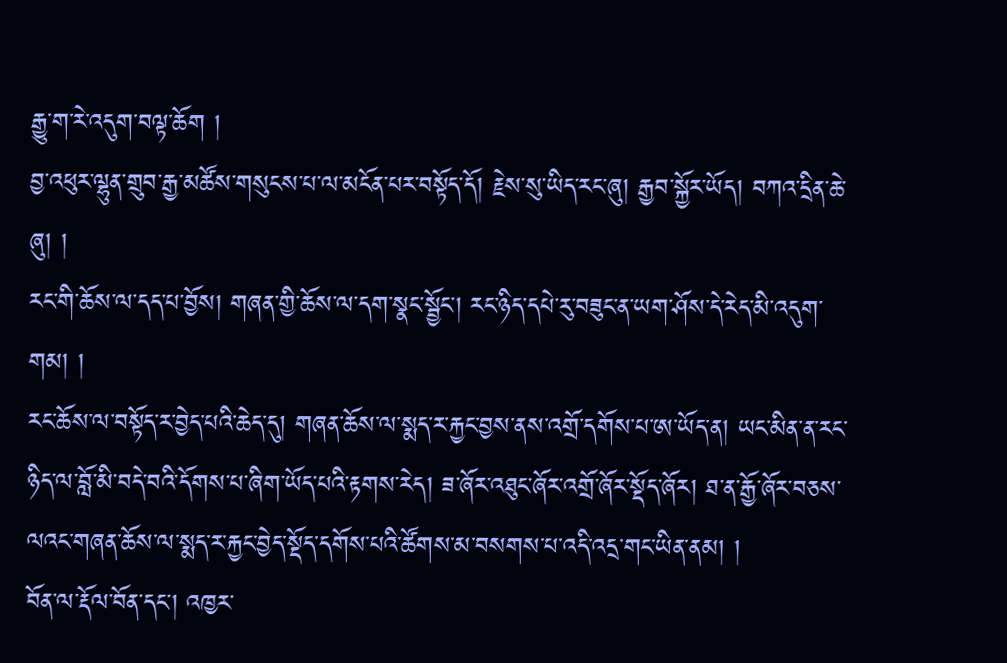རྒྱུ་ག་རེ་འདུག་བལྟ་ཆོག །
བྱ་འཕུར་ལྷུན་གྲུབ་རྒྱ་མཚོས་གསུངས་པ་ལ་མངོན་པར་བསྟོད་དོ། རྗེས་སུ་ཡིད་རང་ཞུ། རྒྱབ་སྐྱོར་ཡོད། བཀའ་དྲིན་ཆེ་ཞུ། །
རང་གི་ཆོས་ལ་དད་པ་བྱོས། གཞན་གྱི་ཆོས་ལ་དག་སྣང་སྦྱོང་། རང་ཉིད་དཔེ་རུ་བཟུང་ན་ཡག་ཤོས་དེ་རེད་མི་འདུག་གམ། །
རང་ཆོས་ལ་བསྟོད་ར་བྱེད་པའི་ཆེད་དུ། གཞན་ཆོས་ལ་སྨད་ར་རྐྱང་བྱས་ནས་འགྲོ་དགོས་པ་ཨ་ཡོད་ན། ཡང་མིན་ན་རང་ཉིད་ལ་བློ་མི་བདེ་བའི་དོགས་པ་ཞིག་ཡོད་པའི་རྟགས་རེད། ཟ་ཞོར་འཐུང་ཞོར་འགྲོ་ཞོར་སྡོད་ཞོར། ཐ་ན་རྒྱོ་ཞོར་བཅས་ལའང་གཞན་ཆོས་ལ་སྨད་ར་རྐྱང་བྱེད་སྡོད་དགོས་པའི་ཚོགས་མ་བསགས་པ་འདི་འདྲ་གང་ཡིན་ནམ། །
བོན་ལ་རྡོལ་བོན་དང་། འཁྱར་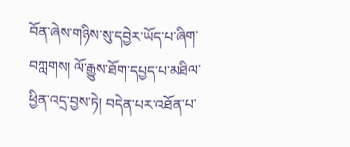བོན་ཞེས་གཉིས་སུ་དབྱེར་ཡོད་པ་ཞིག་བཀླགས། ལོ་རྒྱུས་ཐོག་དཔྱད་པ་མཐིལ་ཕྱིན་འདྲ་བྱས་ཏེ། བདེན་པར་འཐོན་པ་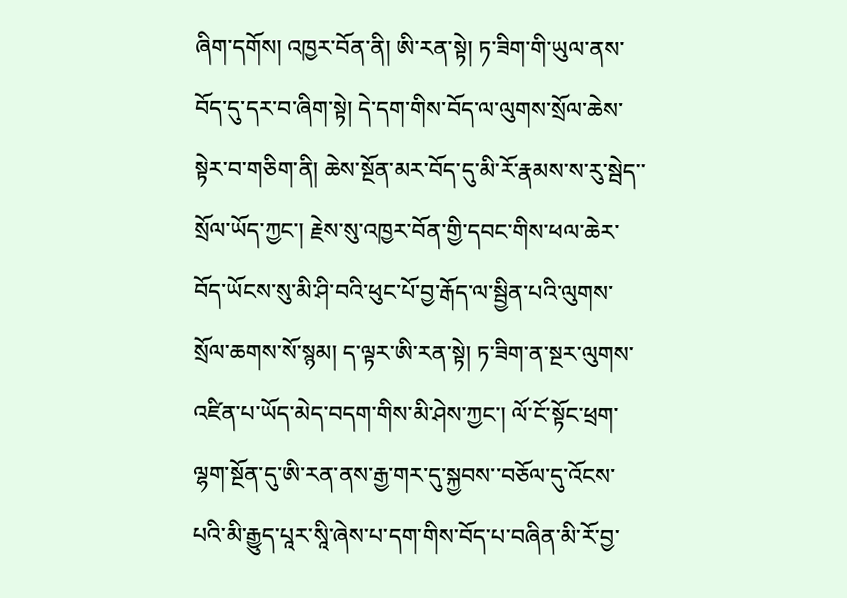ཞིག་དགོས། འཁྱར་བོན་ནི། ཨི་རན་སྟེ། ཏ་ཟིག་གི་ཡུལ་ནས་བོད་དུ་དར་བ་ཞིག་སྟེ། དེ་དག་གིས་བོད་ལ་ལུགས་སྲོལ་ཆེས་སྟེར་བ་གཅིག་ནི། ཆེས་སྔོན་མར་བོད་དུ་མི་རོ་རྣམས་ས་རུ་སྦེད་་སྲོལ་ཡོད་ཀྱང་། རྗེས་སུ་འཁྱར་བོན་གྱི་དབང་གིས་ཕལ་ཆེར་བོད་ཡོངས་སུ་མི་ཤི་བའི་ཕུང་པོ་བྱ་རྒོད་ལ་སྦྱིན་པའི་ལུགས་སྲོལ་ཆགས་སོ་སྙམ། ད་ལྟར་ཨི་རན་སྟེ། ཏ་ཟིག་ན་སྔར་ལུགས་འཛིན་པ་ཡོད་མེད་བདག་གིས་མི་ཤེས་ཀྱང་། ལོ་ངོ་སྟོང་ཕྲག་ལྷག་སྔོན་དུ་ཨི་རན་ནས་རྒྱ་གར་དུ་སྐྱབས་་བཅོལ་དུ་འོངས་པའི་མི་རྒྱུད་པཱར་སཱི་ཞེས་པ་དག་གིས་བོད་པ་བཞིན་མི་རོ་བྱ་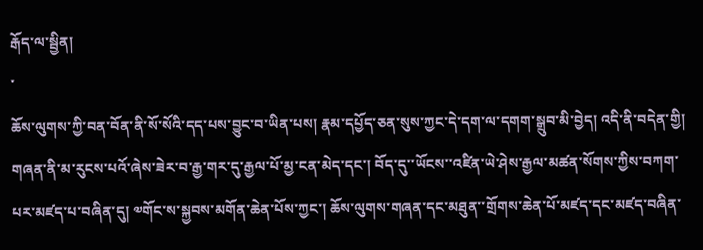རྒོད་ལ་སྦྱིན།
་
ཆོས་ལུགས་ཀྱི་བན་བོན་ནི་སོ་སོའི་དད་པས་བྱུང་བ་ཡིན་པས། རྣམ་དཔྱོད་ཅན་སུས་ཀྱང་དེ་དག་ལ་དགག་སྒྲུབ་མི་བྱེད། འདི་ནི་བདེན་གྱི། གཞན་ནི་མ་རུངས་པའོ་ཞེས་ཟེར་བ་རྒྱ་གར་དུ་རྒྱལ་པོ་མྱ་ངན་མེད་དང་། བོད་དུ་་ཡོངས་་འཛིན་ཡེ་ཤེས་རྒྱལ་མཚན་སོགས་ཀྱིས་བཀག་པར་མཛད་པ་བཞིན་དུ། ༧གོང་ས་སྐྱབས་མགོན་ཆེན་པོས་ཀྱང་། ཆོས་ལུགས་གཞན་དང་མཐུན་་གྲོགས་ཆེན་པོ་མཛད་དང་མཛད་བཞིན་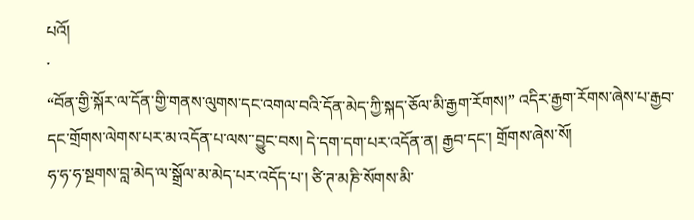པའོ།
་
“བོན་གྱི་སྐོར་ལ་དོན་གྱི་གནས་ལུགས་དང་འགལ་བའི་དོན་མེད་ཀྱི་སྐད་ཅོལ་མི་རྒྱག་རོགས།” འདིར་རྒྱག་རོགས་ཞེས་པ་རྒྱབ་དང་གྲོགས་ལེགས་པར་མ་འདོན་པ་ལས་་བྱུང་བས། དེ་དག་དག་པར་འདོན་ན། རྒྱབ་དང་། གྲོགས་ཞེས་སོ།
ཧ་ཧ་ཧ་སྔགས་བླ་མེད་ལ་སྒྲོལ་མ་མེད་པར་འདོད་པ་། ཙི་ཊ་མཎི་སོགས་མི་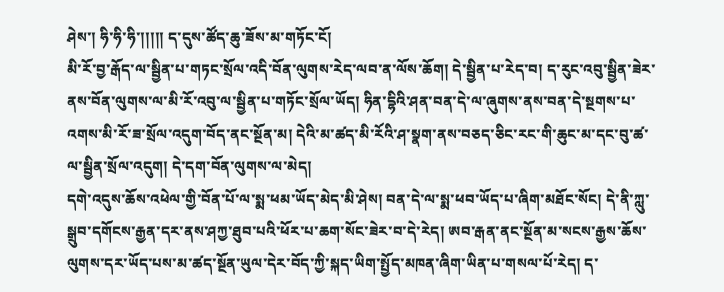ཤེས་། ཧི་ཧི་ཧི་།།།།། ད་དུས་ཚོད་ཆུ་ཟོས་མ་གཏོང་ངོ།
མི་རོ་བྱ་རྒོད་ལ་སྦྱིན་པ་གཏང་སྲོལ་འདི་བོན་ལུགས་རེད་ལབ་ན་ལོས་ཆོག། དེ་སྦྱིན་པ་རེད་བ། ད་རུང་འབུ་སྦྱིན་ཟེར་ནས་བོན་ལུགས་ལ་མི་རོ་འབུ་ལ་སྦྱིན་པ་གཏོང་སྲོལ་ཡོད། ཧིན་དྷིའི་ཤན་བན་དེ་ལ་ཞུགས་ནས་བན་དེ་སྔགས་པ་འགས་མི་རོ་ཟ་སྲོལ་འདུག་བོད་ནང་སྔོན་མ། དེའི་མ་ཚད་མི་རོའི་ཤ་སྣག་ནས་བཅད་ཅིང་རང་གི་ཆུང་མ་དང་བུ་ཚ་ལ་སྦྱིན་སྲོལ་འདུག། དེ་དག་བོན་ལུགས་ལ་མེད།
དགེ་འདུས་ཆོས་འཕེལ་གྱི་བོན་པོ་ལ་སྨ་ཕམ་ཡོད་མེད་མི་ཤེས། བན་དེ་ལ་སྨ་ཕབ་ཡོད་པ་ཞིག་མཐོང་སོང། དེ་ནི་ཀླུ་སྒྲུབ་དགོངས་རྒྱན་དར་ནས་ཤཀྱ་ཐུབ་པའི་ཕོར་པ་ཆག་སོང་ཟེར་བ་དེ་རེད། ཨབ་རྒན་ནང་སྔོན་མ་སངས་རྒྱས་ཆོས་ལུགས་དར་ཡོད་པས་མ་ཚད་སྔོན་ཡུལ་དེར་བོད་ཀྱི་སྐད་ཡིག་སྤྱོད་མཁན་ཞིག་ཡིན་པ་གསལ་པོ་རེད། ད་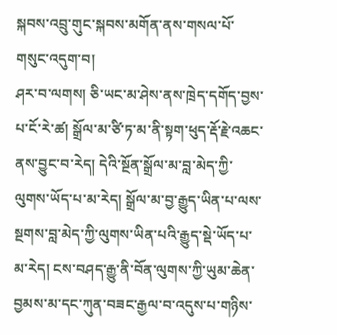སྐབས་འབྲུ་གུང་སྐབས་མགོན་ནས་གསལ་པོ་གསུང་འདུག་བ།
ཤར་བ་ལགས། ཅི་ཡང་མ་ཤེས་ནས་ཁྲེད་དགོད་བྱས་པ་ངོ་རེ་ཚ། སྒྲོལ་མ་ཙི་ཏ་མ་ནི་སྟག་ཕུད་རྡོ་རྗེ་འཆང་ནས་བྱུང་བ་རེད། དེའི་སྔོན་སྒྲོལ་མ་བླ་མེད་ཀྱི་ལུགས་ཡོད་པ་མ་རེད། སྒྲོལ་མ་བྱ་རྒྱུད་ཡིན་པ་ལས་སྔགས་བླ་མེད་ཀྱི་ལུགས་ཡིན་པའི་རྒྱུད་སྡེ་ཡོད་པ་མ་རེད། ངས་བཤད་རྒྱུ་ནི་བོན་ལུགས་ཀྱི་ཡུམ་ཆེན་བྱམས་མ་དང་ཀུན་བཟང་རྒྱལ་བ་འདུས་པ་གཉིས་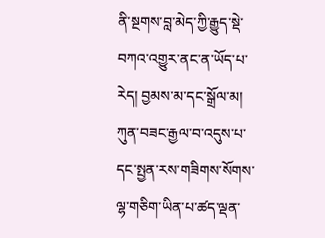ནི་སྔགས་བླ་མེད་ཀྱི་རྒྱུད་སྡེ་བཀའ་འགྱུར་ནང་ན་ཡོད་པ་རེད། བྱམས་མ་དང་སྒྲོལ་མ། ཀུན་བཟང་རྒྱལ་བ་འདུས་པ་དང་སྤྱན་རས་གཟིགས་སོགས་ལྷ་གཅིག་ཡིན་པ་ཚད་ལྡན་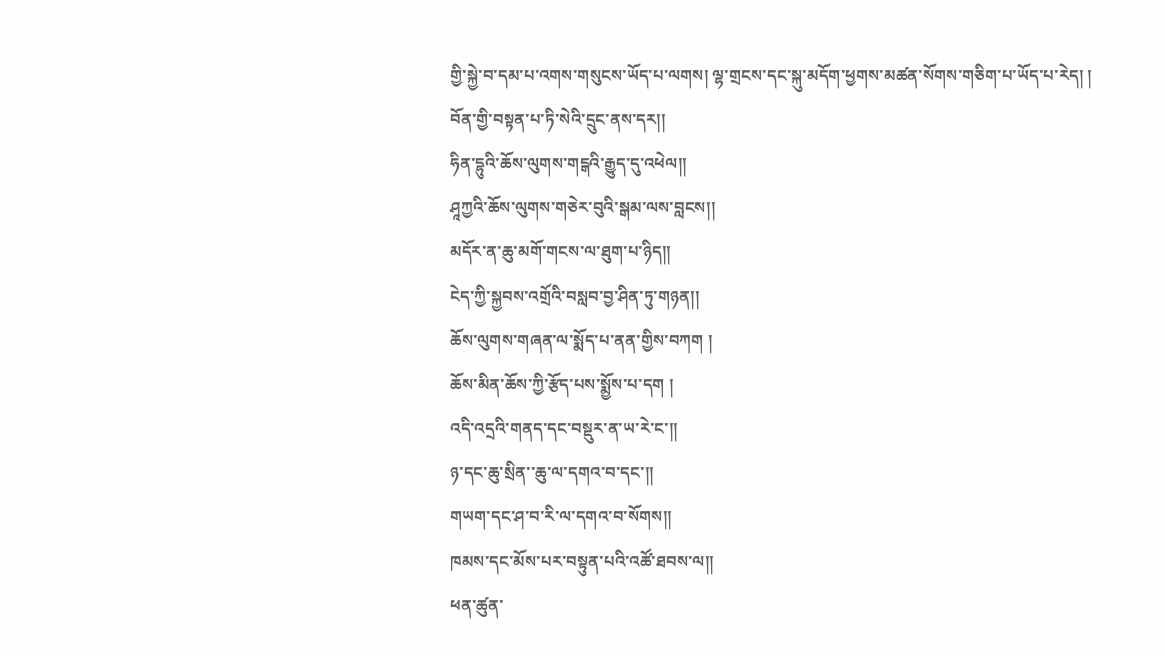གྱི་སྐྱེ་བ་དམ་པ་འགས་གསུངས་ཡོད་པ་ལགས། ལྷ་གྲངས་དང་སྐུ་མདོག་ཕྱགས་མཚན་སོགས་གཅིག་པ་ཡོད་པ་རེད། །
བོན་གྱི་བསྟན་པ་ཏི་སེའི་དྲུང་ནས་དར།།
ཧིན་དྷུའི་ཆོས་ལུགས་གངྒའི་རྒྱུད་དུ་འཕེལ།།
ཤཱཀྱའི་ཆོས་ལུགས་གཅེར་བུའི་སྒམ་ལས་བླངས།།
མདོར་ན་ཆུ་མགོ་གངས་ལ་ཐུག་པ་ཉིད།།
ངེད་ཀྱི་སྐྱབས་འགྲོའི་བསླབ་བྱ་ཤིན་ཏུ་གཉན།།
ཆོས་ལུགས་གཞན་ལ་སྨོད་པ་ནན་གྱིས་བཀག །
ཆོས་མིན་ཆོས་ཀྱི་རྩོད་པས་སྨྱོས་པ་དག །
འདི་འདྲའི་གནད་དང་བསྡུར་ན་ཡ་རེ་ང་།།
ཉ་དང་ཆུ་སྲིན་་ཆུ་ལ་དགའ་བ་དང་།།
གཡག་དང་ཤ་བ་རི་ལ་དགའ་བ་སོགས།།
ཁམས་དང་མོས་པར་བསྟུན་པའི་འཚོ་ཐབས་ལ།།
ཕན་ཚུན་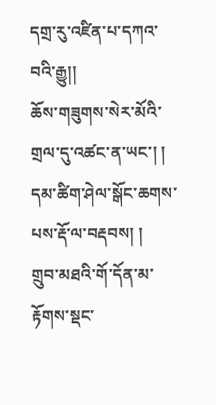དགྲ་རུ་འཛིན་པ་དཀའ་བའི་རྒྱུ།།
ཆོས་གཟུགས་སེར་མོའི་གྲལ་དུ་འཚང་ན་ཡང་། །
དམ་ཚིག་ཤེལ་སྒོང་ཆགས་པས་རྡོ་ལ་བརྡབས། །
གྲུབ་མཐའི་གོ་དོན་མ་རྟོགས་སྡང་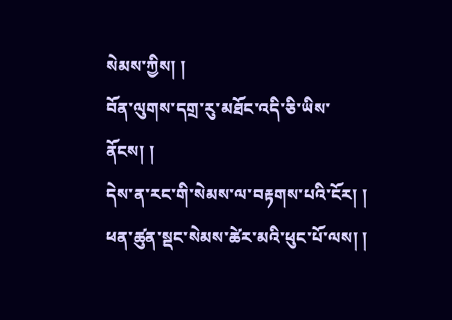སེམས་ཀྱིས། །
བོན་ལུགས་དགྲ་རུ་མཐོང་འདི་ཅི་ཡིས་ནོངས། །
དེས་ན་རང་གི་སེམས་ལ་བརྟགས་པའི་ངོར། །
ཕན་ཚུན་སྡང་སེམས་ཚེར་མའི་ཕུང་པོ་ལས། །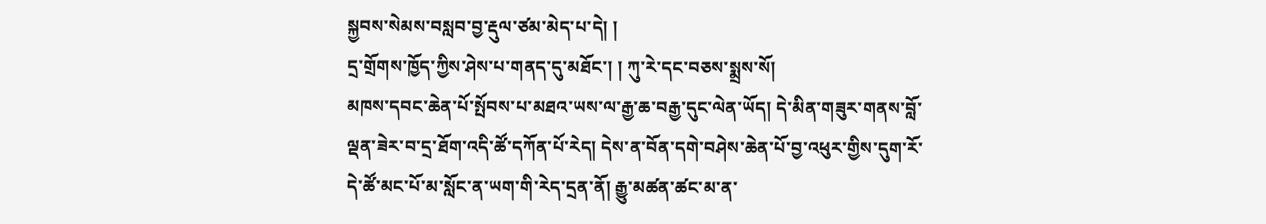སྐྱབས་སེམས་བསླབ་བྱ་རྡུལ་ཙམ་མེད་པ་དེ། །
དྲ་གྲོགས་ཁྱོད་ཀྱིས་ཤེས་པ་གནད་དུ་མཐོང་། ། ཀུ་རེ་དང་བཅས་སྨྲས་སོ།
མཁས་དབང་ཆེན་པོ་སྤོབས་པ་མཐའ་ཡས་ལ་རྒྱ་ཆ་བརྒྱ་དུང་ལེན་ཡོད། དེ་མིན་གཟུར་གནས་བློ་ལྡན་ཟེར་བ་དྲ་ཐོག་འདི་ཚོ་དཀོན་པོ་རེད། དེས་ན་བོན་དགེ་བཤེས་ཆེན་པོ་བྱ་འཕུར་གྱིས་དུག་རོ་དེ་ཚོ་མང་པོ་མ་སློང་ན་ཡག་གི་རེད་དྲན་ནོ། རྒྱུ་མཚན་ཚང་མ་ན་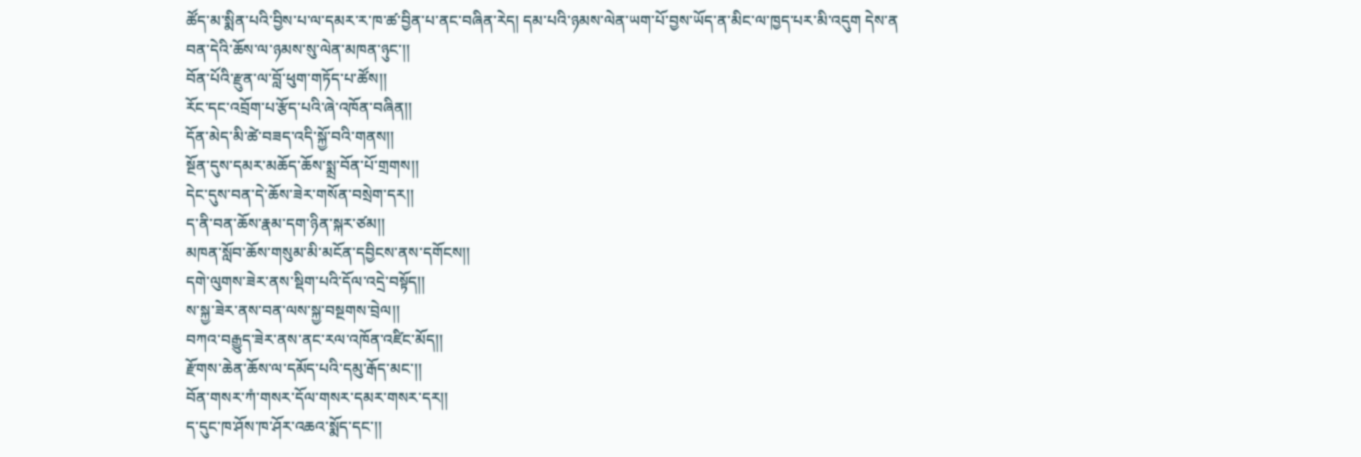ཚོད་མ་སྨིན་པའི་བྱིས་པ་ལ་དམར་ར་ཁ་ཚ་བྱིན་པ་ནང་བཞིན་རེད། དམ་པའི་ཉམས་ལེན་ཡག་པོ་བྱས་ཡོད་ན་མིང་ལ་ཁྱད་པར་མི་འདུག དེས་ན
བན་དེའི་ཆོས་ལ་ཉམས་སུ་ལེན་མཁན་ཉུང་།།
བོན་པོའི་རྫུན་ལ་བློ་ཕུག་གཏོད་པ་ཚོས།།
རོང་དང་འབྲོག་པ་རྩོད་པའི་ཞེ་འཁོན་བཞིན།།
དོན་མེད་མི་ཚེ་བཟད་འདི་སྐྱོ་བའི་གནས།།
སྔོན་དུས་དམར་མཆོད་ཆོས་སྨྲ་བོན་པོ་གྲགས།།
དེང་དུས་བན་དེ་ཆོས་ཟེར་གསོན་བསྲེག་དར།།
ད་ནི་བན་ཆོས་རྣམ་དག་ཉིན་སྐར་ཙམ།།
མཁན་སློབ་ཆོས་གསུམ་མི་མངོན་དབྱིངས་ནས་དགོངས།།
དགེ་ལུགས་ཟེར་ནས་སྡིག་པའི་དོལ་འདྲེ་བསྟོད།།
ས་སྐྱ་ཟེར་ནས་བན་ལས་སྐྱ་བསྔགས་བྲེལ།།
བཀའ་བརྒྱུད་ཟེར་ནས་ནང་རལ་འཁོན་འཛིང་མོད།།
རྫོགས་ཆེན་ཆོས་ལ་དམོད་པའི་དམུ་རྒོད་མང་།།
བོན་གསར་ཀཾ་གསར་དོལ་གསར་དམར་གསར་དར།།
ད་དུང་ཁ་ཤོས་ཁ་ཤོར་འཆའ་སྨོད་དང་།།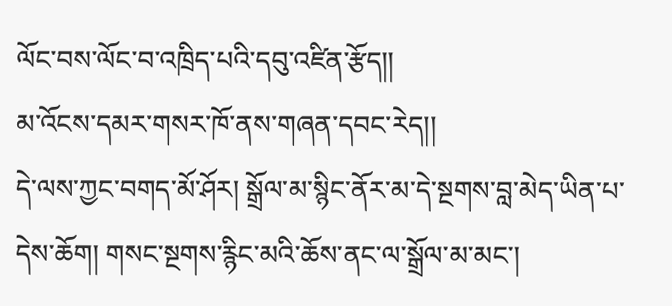ལོང་བས་ལོང་བ་འཁྲིད་པའི་དབུ་འཛིན་རྩོད།།
མ་འོངས་དམར་གསར་ཁོ་ནས་གཞན་དབང་རེད།།
དེ་ལས་ཀྱང་བགད་མོ་ཤོར། སྒྲོལ་མ་སྙིང་ནོར་མ་དེ་སྔགས་བླ་མེད་ཡིན་པ་དེས་ཆོག། གསང་སྔགས་རྙིང་མའི་ཆོས་ནང་ལ་སྒྲོལ་མ་མང་།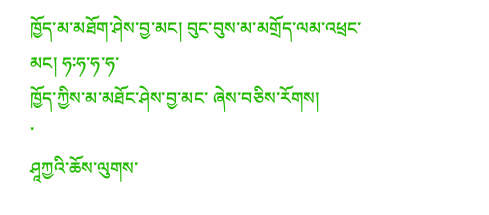ཁྱོད་མ་མཐོག་ཤེས་བྱ་མང། བུང་བུས་མ་མགྲོད་ལམ་འཕྲང་མང། ཧ࿒ཧ་ཧ་ཧ་
ཁྱོད་ཀྱིས་མ་མཐོང་ཤེས་བྱ་མང་ ཞེས་བཅིས་རོགས།
་
ཤཱཀྱའི་ཆོས་ལུགས་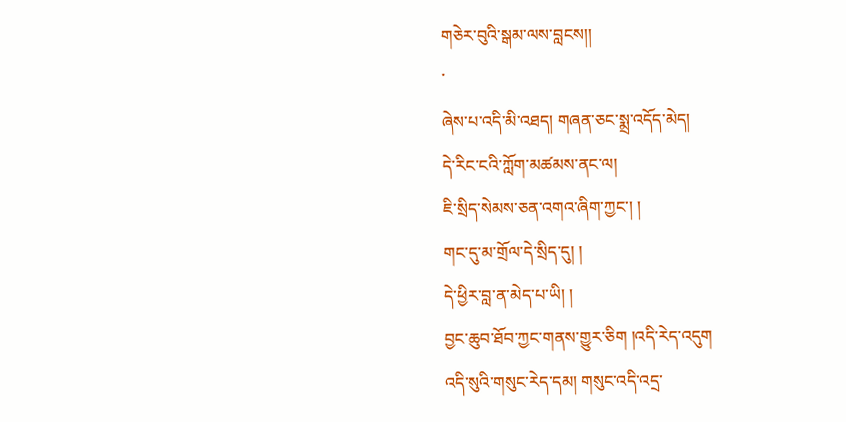གཅེར་བུའི་སྒམ་ལས་བླངས།།
་
ཞེས་པ་འདི་མི་འཐད། གཞན་ཅང་སྨྲ་འདོད་མེད།
དེ་རིང་ངའི་ཀློག་མཚམས་ནང་ལ།
ཇི་སྲིད་སེམས་ཅན་འགའ་ཞིག་ཀྱང་། །
གང་དུ་མ་གྲོལ་དེ་སྲིད་དུ། །
དེ་ཕྱིར་བླ་ན་མེད་པ་ཡི། །
བྱང་ཆུབ་ཐོབ་ཀྱང་གནས་གྱུར་ཅིག །འདི་རེད་འདུག
འདི་སུའི་གསུང་རེད་དམ། གསུང་འདི་འདྲ་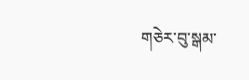གཅེར་བུ་སྒམ་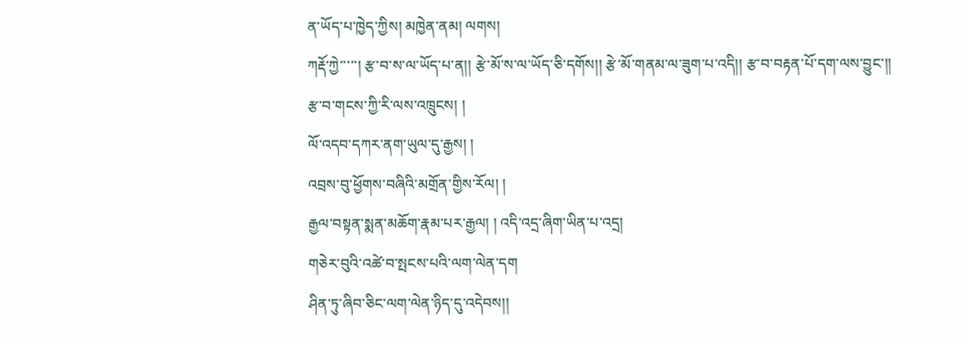ན་ཡོད་པ་ཁྱེད་ཀྱིས། མཁྱེན་ནམ། ལགས།
ཀརྡོ་ཀྱེ་་་་་། རྩ་བ་ས་ལ་ཡོད་པ་ན།། རྩེ་མོ་ས་ལ་ཡོད་ཅི་དགོས།། རྩེ་མོ་གནམ་ལ་ཟུག་པ་འདི།། རྩ་བ་བརྟན་པོ་དག་ལས་བྱུང་།།
རྩ་བ་གངས་ཀྱི་རི་ལས་འཁྲུངས། །
ལོ་འདབ་དཀར་ནག་ཡུལ་དུ་རྒྱས། །
འབྲས་བུ་ཕྱོགས་བཞིའི་མགྲོན་གྱིས་རོལ། །
རྒྱལ་བསྟན་སྨན་མཆོག་རྣམ་པར་རྒྱལ། ། འདི་འདྲ་ཞིག་ཡིན་པ་འདྲ།
གཅེར་བུའི་འཚེ་བ་སྤངས་པའི་ལག་ལེན་དག
ཤིན་ཏུ་ཞིབ་ཅིང་ལག་ལེན་ཉིད་དུ་འདེབས།།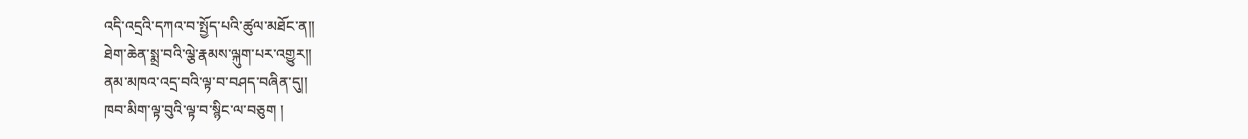འདི་འདྲའི་དཀའ་བ་སྤྱོད་པའི་ཚུལ་མཐོང་ན།།
ཐེག་ཆེན་སྨྲ་བའི་ལྕེ་རྣམས་ལྐུག་པར་འགྱུར།།
ནམ་མཁའ་འདྲ་བའི་ལྟ་བ་བཤད་བཞིན་དུ།།
ཁབ་མིག་ལྟ་བུའི་ལྟ་བ་སྙིང་ལ་བཅུག །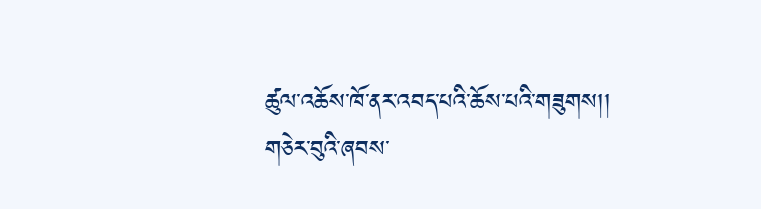ཚུལ་འཆོས་ཁོ་ནར་འབད་པའི་ཆོས་པའི་གཟུགས།།
གཅེར་བུའི་ཞབས་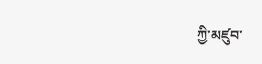ཀྱི་མཛུབ་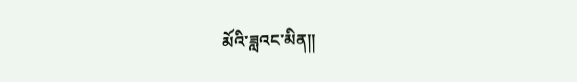མོའི་ཟླའང་མིན།།